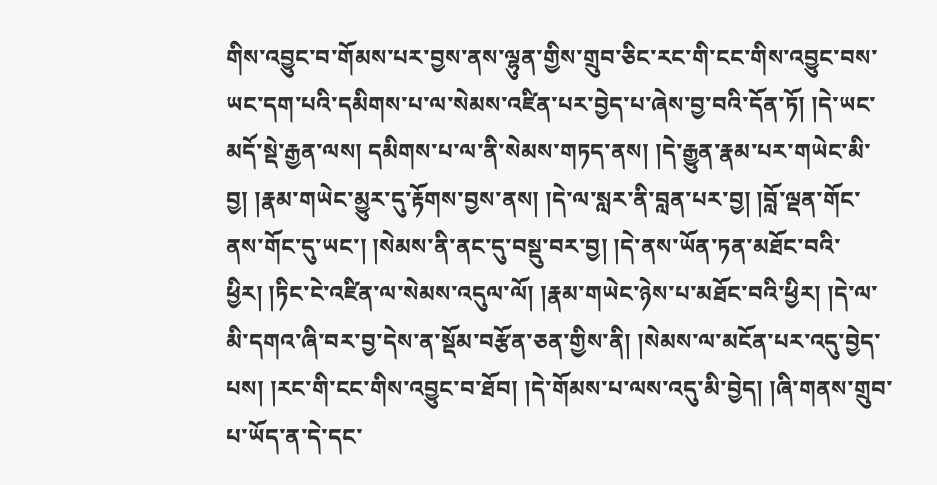གིས་འབྱུང་བ་གོམས་པར་བྱས་ནས་ལྷུན་གྱིས་གྲུབ་ཅིང་རང་གི་ངང་གིས་འབྱུང་བས་ཡང་དག་པའི་དམིགས་པ་ལ་སེམས་འཛིན་པར་བྱེད་པ་ཞེས་བྱ་བའི་དོན་ཏོ། །དེ་ཡང་མདོ་སྡེ་རྒྱན་ལས། དམིགས་པ་ལ་ནི་སེམས་གཏད་ནས། །དེ་རྒྱུན་རྣམ་པར་གཡེང་མི་བྱ། །རྣམ་གཡེང་མྱུར་དུ་རྟོགས་བྱས་ནས། །དེ་ལ་སླར་ནི་བླན་པར་བྱ། །བློ་ལྡན་གོང་ནས་གོང་དུ་ཡང་། །སེམས་ནི་ནང་དུ་བསྡུ་བར་བྱ། །དེ་ནས་ཡོན་ཏན་མཐོང་བའི་ཕྱིར། །ཏིང་ངེ་འཛིན་ལ་སེམས་འདུལ་ལོ། །རྣམ་གཡེང་ཉེས་པ་མཐོང་བའི་ཕྱིར། །དེ་ལ་མི་དགའ་ཞི་བར་བྱ་དེས་ན་སྡོམ་བརྩོན་ཅན་གྱིས་ནི། །སེམས་ལ་མངོན་པར་འདུ་བྱེད་པས། །རང་གི་ངང་གིས་འབྱུང་བ་ཐོབ། །དེ་གོམས་པ་ལས་འདུ་མི་བྱེད། །ཞི་གནས་གྲུབ་པ་ཡོད་ན་དེ་དང་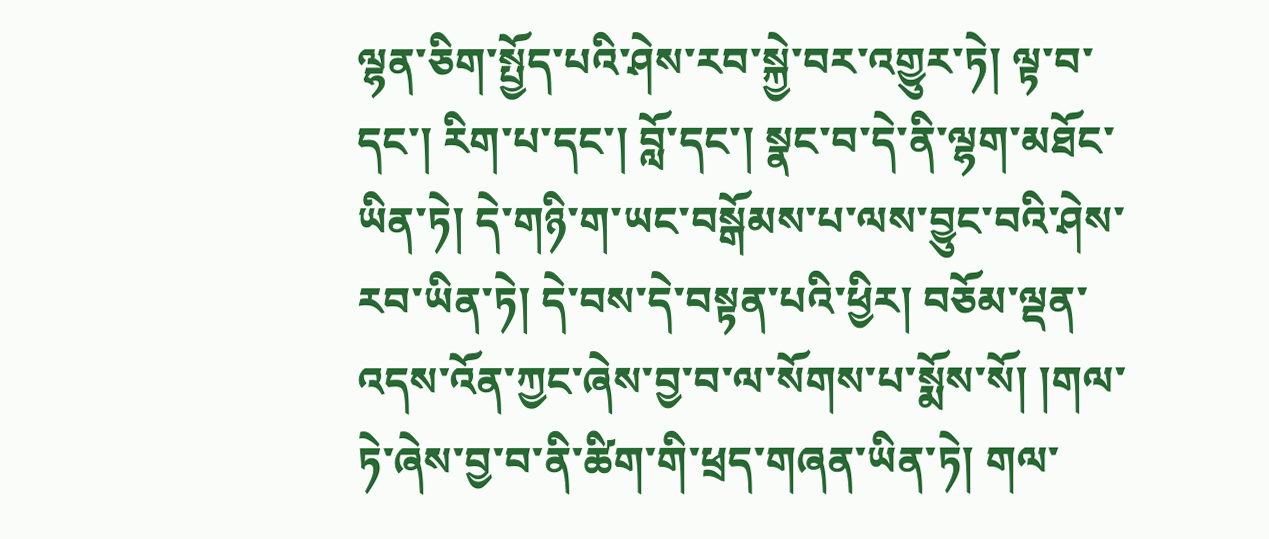ལྷན་ཅིག་སྤྱོད་པའི་ཤེས་རབ་སྐྱེ་བར་འགྱུར་ཏེ། ལྟ་བ་དང་། རིག་པ་དང་། བློ་དང་། སྣང་བ་དེ་ནི་ལྷག་མཐོང་ཡིན་ཏེ། དེ་གཉི་ག་ཡང་བསྒོམས་པ་ལས་བྱུང་བའི་ཤེས་རབ་ཡིན་ཏེ། དེ་བས་དེ་བསྟན་པའི་ཕྱིར། བཅོམ་ལྡན་འདས་འོན་ཀྱང་ཞེས་བྱ་བ་ལ་སོགས་པ་སྨོས་སོ། །གལ་ཏེ་ཞེས་བྱ་བ་ནི་ཚིག་གི་ཕྲད་གཞན་ཡིན་ཏེ། གལ་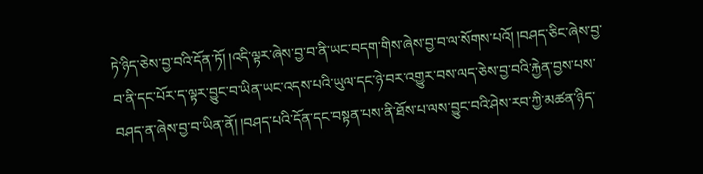ཏེ་ཉིད་ཅེས་བྱ་བའི་དོན་ཏོ། །འདི་ལྟར་ཞེས་བྱ་བ་ནི་ཡང་བདག་གིས་ཞེས་བྱ་བ་ལ་སོགས་པའོ། །བཤད་ཅིང་ཞེས་བྱ་བ་ནི་དང་པོར་ད་ལྟར་བྱུང་བ་ཡིན་ཡང་འདས་པའི་ཡུལ་དང་ཉེ་བར་འགྱུར་བས་ལད་ཅེས་བྱ་བའི་རྐྱེན་བྱས་པས་བཤད་ན་ཞེས་བྱ་བ་ཡིན་ནོ། །བཤད་པའི་དོན་དང་བསྟན་པས་ནི་ཐོས་པ་ལས་བྱུང་བའི་ཤེས་རབ་ཀྱི་མཚན་ཉིད་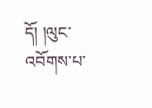དོ། །ལུང་འབོགས་པ་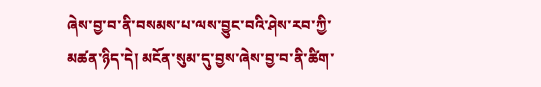ཞེས་བྱ་བ་ནི་བསམས་པ་ལས་བྱུང་བའི་ཤེས་རབ་ཀྱི་མཚན་ཉིད་དེ། མངོན་སུམ་དུ་བྱས་ཞེས་བྱ་བ་ནི་ཚིག་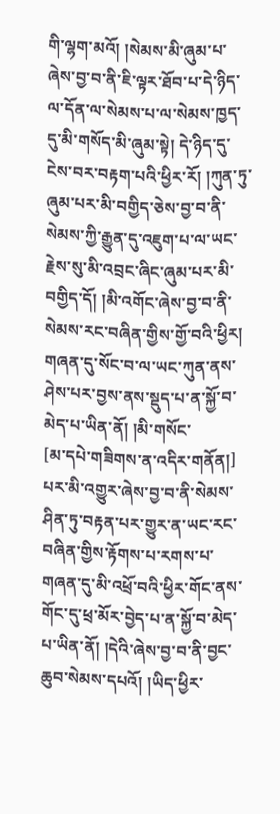གི་ལྷག་མའོ། །སེམས་མི་ཞུམ་པ་ཞེས་བྱ་བ་ནི་ཇི་ལྟར་ཐོབ་པ་དེ་ཉིད་ལ་དོན་ལ་སེམས་པ་ལ་སེམས་ཁྱད་དུ་མི་གསོད་མི་ཞུམ་སྟེ། དེ་ཉིད་དུ་ངེས་བར་བརྟག་པའི་ཕྱིར་རོ། །ཀུན་ཏུ་ཞུམ་པར་མི་བགྱིད་ཅེས་བྱ་བ་ནི་སེམས་ཀྱི་རྒྱུན་དུ་འཇུག་པ་ལ་ཡང་རྗེས་སུ་མི་འབྲང་ཞིང་ཞུམ་པར་མི་བགྱིད་དོ། །མི་འགོང་ཞེས་བྱ་བ་ནི་སེམས་རང་བཞིན་གྱིས་གྱོ་བའི་ཕྱིར། གཞན་དུ་སོང་བ་ལ་ཡང་ཀུན་ནས་ཤེས་པར་བྱས་ནས་སྡུད་པ་ན་སྐྱོ་བ་མེད་པ་ཡིན་ནོ། །མི་གསོང་
[མ་དཔེ་གཟིགས་ན་འདིར་གནོན།]
པར་མི་འགྱུར་ཞེས་བྱ་བ་ནི་སེམས་ཤིན་ཏུ་བརྟན་པར་གྱུར་ན་ཡང་རང་བཞིན་གྱིས་རྟོགས་པ་རགས་པ་གཞན་དུ་མི་འཕྲོ་བའི་ཕྱིར་གོང་ནས་གོང་དུ་ཕྲ་མོར་བྱེད་པ་ན་སྐྱོ་བ་མེད་པ་ཡིན་ནོ། །དེའི་ཞེས་བྱ་བ་ནི་བྱང་ཆུབ་སེམས་དཔའོ། །ཡིད་ཕྱིར་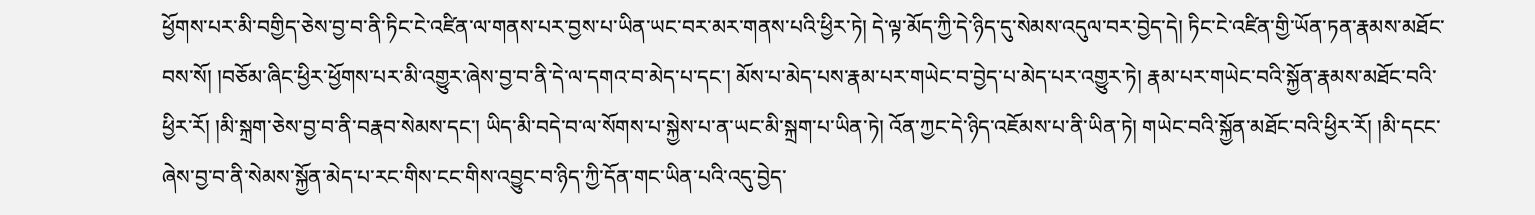ཕྱོགས་པར་མི་བགྱིད་ཅེས་བྱ་བ་ནི་ཏིང་ངེ་འཛིན་ལ་གནས་པར་བྱས་པ་ཡིན་ཡང་བར་མར་གནས་པའི་ཕྱིར་ཏེ། དེ་ལྟ་མོད་ཀྱི་དེ་ཉིད་དུ་སེམས་འདུལ་བར་བྱེད་དེ། ཏིང་ངེ་འཛིན་གྱི་ཡོན་ཏན་རྣམས་མཐོང་བས་སོ། །བཅོམ་ཞིང་ཕྱིར་ཕྱོགས་པར་མི་འགྱུར་ཞེས་བྱ་བ་ནི་དེ་ལ་དགའ་བ་མེད་པ་དང་། མོས་པ་མེད་པས་རྣམ་པར་གཡེང་བ་བྱེད་པ་མེད་པར་འགྱུར་ཏེ། རྣམ་པར་གཡེང་བའི་སྐྱོན་རྣམས་མཐོང་བའི་ཕྱིར་རོ། །མི་སྐྲག་ཅེས་བྱ་བ་ནི་བརྣབ་སེམས་དང་། ཡིད་མི་བདེ་བ་ལ་སོགས་པ་སྐྱེས་པ་ན་ཡང་མི་སྐྲག་པ་ཡིན་ཏེ། འོན་ཀྱང་དེ་ཉིད་འཇོམས་པ་ནི་ཡིན་ཏེ། གཡེང་བའི་སྐྱོན་མཐོང་བའི་ཕྱིར་རོ། །མི་དངང་ཞེས་བྱ་བ་ནི་སེམས་སྐྱོན་མེད་པ་རང་གིས་ངང་གིས་འབྱུང་བ་ཉིད་ཀྱི་དོན་གང་ཡིན་པའི་འདུ་བྱེད་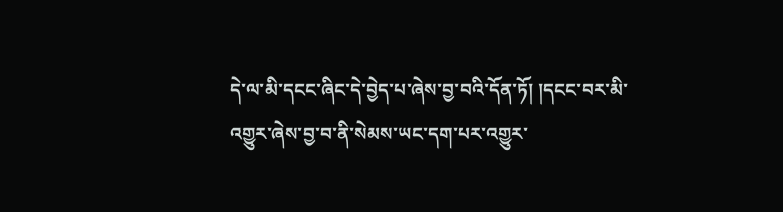དེ་ལ་མི་དངང་ཞིང་དེ་བྱེད་པ་ཞེས་བྱ་བའི་དོན་ཏོ། །དངང་བར་མི་འགྱུར་ཞེས་བྱ་བ་ནི་སེམས་ཡང་དག་པར་འགྱུར་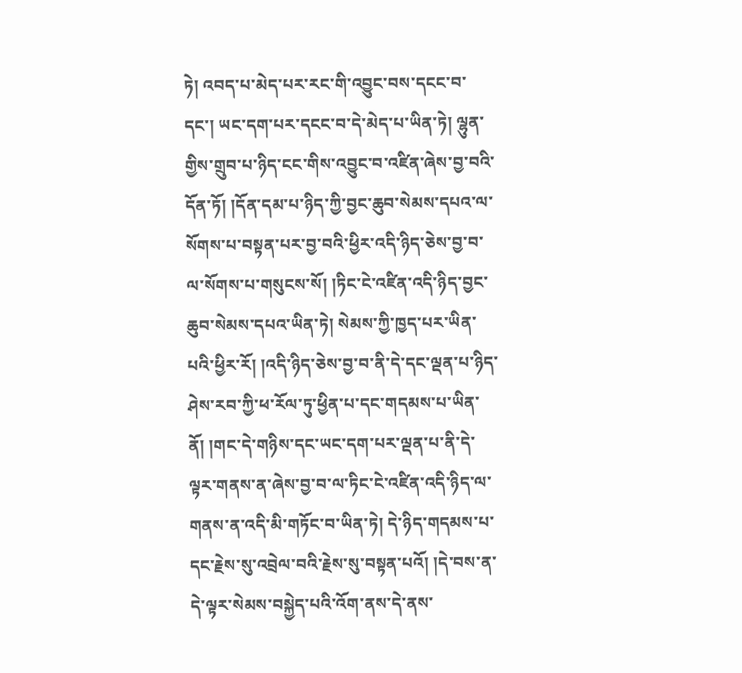ཏེ། འབད་པ་མེད་པར་རང་གི་འབྱུང་བས་དངང་བ་དང་། ཡང་དག་པར་དངང་བ་དེ་མེད་པ་ཡིན་ཏེ། ལྷུན་གྱིས་གྲུབ་པ་ཉིད་ངང་གིས་འབྱུང་བ་འཛིན་ཞེས་བྱ་བའི་དོན་ཏོ། །དོན་དམ་པ་ཉིད་ཀྱི་བྱང་ཆུབ་སེམས་དཔའ་ལ་སོགས་པ་བསྟན་པར་བྱ་བའི་ཕྱིར་འདི་ཉིད་ཅེས་བྱ་བ་ལ་སོགས་པ་གསུངས་སོ། །ཏིང་ངེ་འཛིན་འདི་ཉིད་བྱང་ཆུབ་སེམས་དཔའ་ཡིན་ཏེ། སེམས་ཀྱི་ཁྱད་པར་ཡིན་པའི་ཕྱིར་རོ། །འདི་ཉིད་ཅེས་བྱ་བ་ནི་དེ་དང་ལྡན་པ་ཉིད་ཤེས་རབ་ཀྱི་ཕ་རོལ་ཏུ་ཕྱིན་པ་དང་གདམས་པ་ཡིན་ནོ། །གང་དེ་གཉིས་དང་ཡང་དག་པར་ལྡན་པ་ནི་དེ་ལྟར་གནས་ན་ཞེས་བྱ་བ་ལ་ཏིང་ངེ་འཛིན་འདི་ཉིད་ལ་གནས་ན་འདི་མི་གཏོང་བ་ཡིན་ཏེ། དེ་ཉིད་གདམས་པ་དང་རྗེས་སུ་འབྲེལ་བའི་རྗེས་སུ་བསྟན་པའོ། །དེ་བས་ན་དེ་ལྟར་སེམས་བསྐྱེད་པའི་འོག་ནས་དེ་ནས་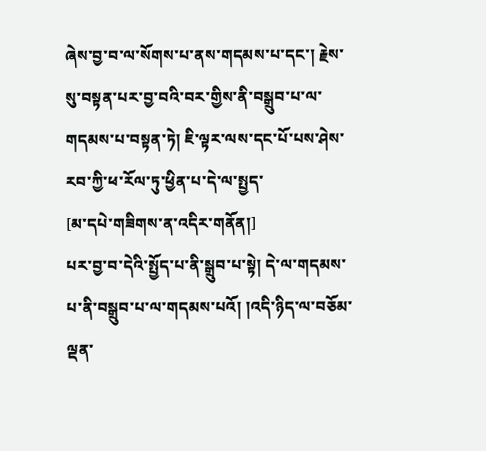ཞེས་བྱ་བ་ལ་སོགས་པ་ནས་གདམས་པ་དང་། རྗེས་སུ་བསྟན་པར་བྱ་བའི་བར་གྱིས་ནི་བསྒྲུབ་པ་ལ་གདམས་པ་བསྟན་ཏེ། ཇི་ལྟར་ལས་དང་པོ་པས་ཤེས་རབ་ཀྱི་ཕ་རོལ་ཏུ་ཕྱིན་པ་དེ་ལ་སྤྱད་
[མ་དཔེ་གཟིགས་ན་འདིར་གནོན།]
པར་བྱ་བ་དེའི་སྤྱོད་པ་ནི་སྒྲུབ་པ་སྟེ། དེ་ལ་གདམས་པ་ནི་བསྒྲུབ་པ་ལ་གདམས་པའོ། །འདི་ཉིད་ལ་བཅོམ་ལྡན་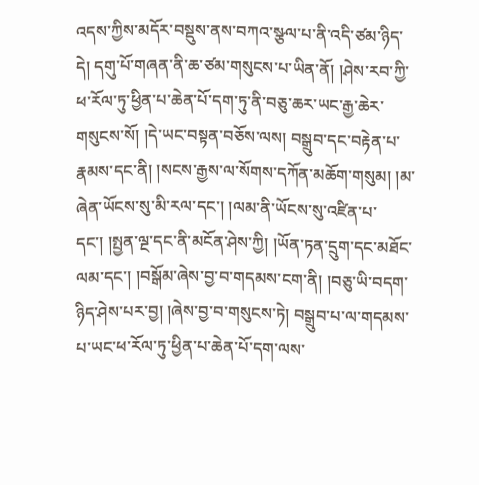འདས་ཀྱིས་མདོར་བསྡུས་ནས་བཀའ་སྩལ་པ་ནི་འདི་ཙམ་ཉིད་དེ། དགུ་པོ་གཞན་ནི་ཆ་ཙམ་གསུངས་པ་ཡིན་ནོ། །ཤེས་རབ་ཀྱི་ཕ་རོལ་ཏུ་ཕྱིན་པ་ཆེན་པོ་དག་ཏུ་ནི་བཅུ་ཆར་ཡང་རྒྱ་ཆེར་གསུངས་སོ། །དེ་ཡང་བསྟན་བཅོས་ལས། བསྒྲུབ་དང་བརྟེན་པ་རྣམས་དང་ནི། །སངས་རྒྱས་ལ་སོགས་དཀོན་མཆོག་གསུམ། །མ་ཞེན་ཡོངས་སུ་མི་རལ་དང་། །ལམ་ནི་ཡོངས་སུ་འཛིན་པ་དང་། །སྤྱན་ལྔ་དང་ནི་མངོན་ཤེས་ཀྱི། །ཡོན་ཏན་དྲུག་དང་མཐོང་ལམ་དང་། །བསྒོམ་ཞེས་བྱ་བ་གདམས་ངག་ནི། །བཅུ་ཡི་བདག་ཉིད་ཤེས་པར་བྱ། །ཞེས་བྱ་བ་གསུངས་ཏེ། བསྒྲུབ་པ་ལ་གདམས་པ་ཡང་ཕ་རོལ་ཏུ་ཕྱིན་པ་ཆེན་པོ་དག་ལས་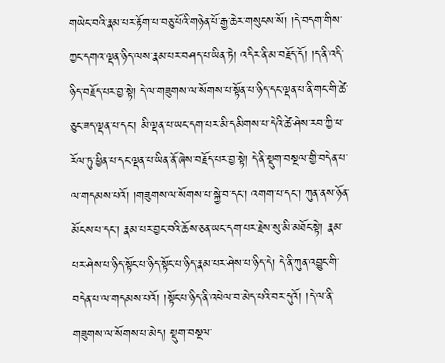གཡེང་བའི་རྣམ་པར་རྟོག་པ་བཅུ་པོའི་གཉེན་པོ་རྒྱ་ཆེར་གསུངས་སོ། །དེ་བདག་གིས་ཀྱང་དགའ་ལྡན་ཉིད་ལས་རྣམ་པར་བཤད་པ་ཡིན་ཏེ། འདིར་ནི་མ་བརྗོད་དོ། །ད་ནི་འདི་ཉིད་བརྗོད་པར་བྱ་སྟེ། དེ་ལ་གཟུགས་ལ་སོགས་པ་སྟོན་པ་ཉིད་དང་ལྡན་པ་ནི་གང་གི་ཚེ་ཅུང་ཟད་ལྡན་པ་དང་། མི་ལྡན་པ་ཡང་དག་པར་མི་དམིགས་པ་དེའི་ཚེ་ཤེས་རབ་ཀྱི་ཕ་རོལ་ཏུ་ཕྱིན་པ་དང་ལྡན་པ་ཡིན་ནོ་ཞེས་བརྗོད་པར་བྱ་སྟེ། དེ་ནི་སྡུག་བསྔལ་གྱི་བདེན་པ་ལ་གདམས་པའོ། །གཟུགས་ལ་སོགས་པ་སྐྱེ་བ་དང་། འགག་པ་དང་། ཀུན་ནས་ཉོན་མོངས་པ་དང་། རྣམ་པར་བྱང་བའི་ཆོས་ཅན་ཡང་དག་པར་རྗེས་སུ་མི་མཐོང་སྟེ། རྣམ་པར་ཤེས་པ་ཉིད་སྟོང་པ་ཉིད་སྟོང་པ་ཉིད་རྣམ་པར་ཤེས་པ་ཉིད་དེ། དེ་ནི་ཀུན་འབྱུང་གི་བདེན་པ་ལ་གདམས་པའོ། །སྟོང་པ་ཉིད་ནི་འཕེལ་བ་མེད་པའི་བར་དུའོ། །དེ་ལ་ནི་གཟུགས་ལ་སོགས་པ་མེད། སྡུག་བསྔལ་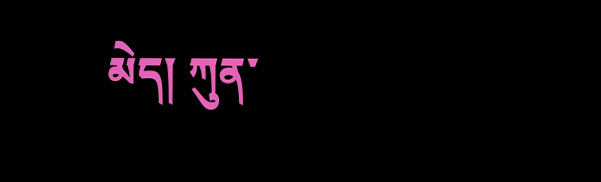མེད། ཀུན་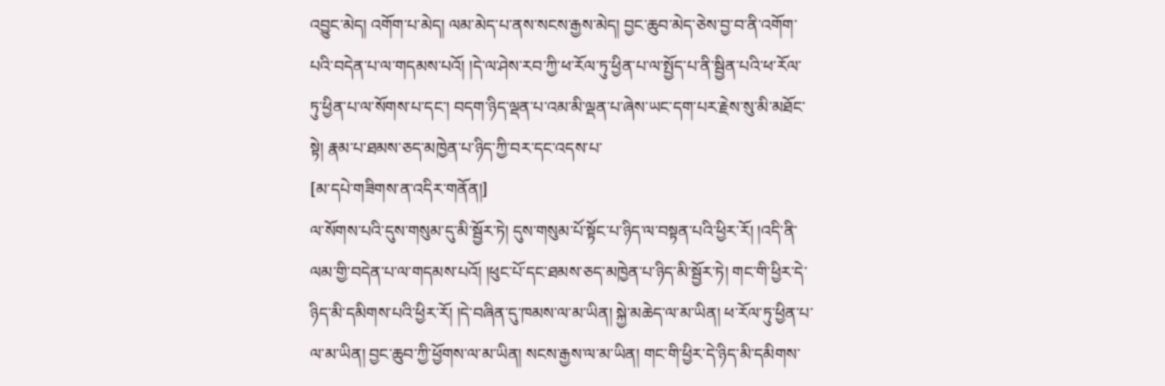འབྱུང་མེད། འགོག་པ་མེད། ལམ་མེད་པ་ནས་སངས་རྒྱས་མེད། བྱང་ཆུབ་མེད་ཅེས་བྱ་བ་ནི་འགོག་པའི་བདེན་པ་ལ་གདམས་པའོ། །དེ་ལ་ཤེས་རབ་ཀྱི་ཕ་རོལ་ཏུ་ཕྱིན་པ་ལ་སྤྱོད་པ་ནི་སྦྱིན་པའི་ཕ་རོལ་ཏུ་ཕྱིན་པ་ལ་སོགས་པ་དང་། བདག་ཉིད་ལྡན་པ་འམ་མི་ལྡན་པ་ཞེས་ཡང་དག་པར་རྗེས་སུ་མི་མཐོང་སྟེ། རྣམ་པ་ཐམས་ཅད་མཁྱེན་པ་ཉིད་ཀྱི་བར་དང་འདས་པ་
[མ་དཔེ་གཟིགས་ན་འདིར་གནོན།]
ལ་སོགས་པའི་དུས་གསུམ་དུ་མི་སྦྱོར་ཏེ། དུས་གསུམ་པོ་སྟོང་པ་ཉིད་ལ་བསྟན་པའི་ཕྱིར་རོ། །འདི་ནི་ལམ་གྱི་བདེན་པ་ལ་གདམས་པའོ། །ཕུང་པོ་དང་ཐམས་ཅད་མཁྱེན་པ་ཉིད་མི་སྦྱོར་ཏེ། གང་གི་ཕྱིར་དེ་ཉིད་མི་དམིགས་པའི་ཕྱིར་རོ། །དེ་བཞིན་དུ་ཁམས་ལ་མ་ཡིན། སྐྱེ་མཆེད་ལ་མ་ཡིན། ཕ་རོལ་ཏུ་ཕྱིན་པ་ལ་མ་ཡིན། བྱང་ཆུབ་ཀྱི་ཕྱོགས་ལ་མ་ཡིན། སངས་རྒྱས་ལ་མ་ཡིན། གང་གི་ཕྱིར་དེ་ཉིད་མི་དམིགས་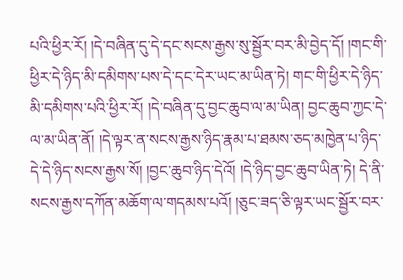པའི་ཕྱིར་རོ། །དེ་བཞིན་དུ་དེ་དང་སངས་རྒྱས་སུ་སྦྱོར་བར་མི་བྱེད་དོ། །གང་གི་ཕྱིར་དེ་ཉིད་མི་དམིགས་པས་དེ་དང་དེར་ཡང་མ་ཡིན་ཏེ། གང་གི་ཕྱིར་དེ་ཉིད་མི་དམིགས་པའི་ཕྱིར་རོ། །དེ་བཞིན་དུ་བྱང་ཆུབ་ལ་མ་ཡིན། བྱང་ཆུབ་ཀྱང་དེ་ལ་མ་ཡིན་ནོ། །དེ་ལྟར་ན་སངས་རྒྱས་ཉིད་རྣམ་པ་ཐམས་ཅད་མཁྱེན་པ་ཉིད་དེ་དེ་ཉིད་སངས་རྒྱས་སོ། །བྱང་ཆུབ་ཉིད་དེའོ། །དེ་ཉིད་བྱང་ཆུབ་ཡིན་ཏེ། དེ་ནི་སངས་རྒྱས་དཀོན་མཆོག་ལ་གདམས་པའོ། །ཅུང་ཟད་ཅི་ལྟར་ཡང་སྦྱོར་བར་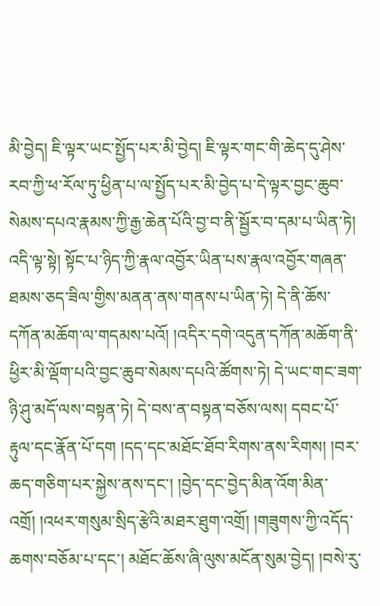མི་བྱེད། ཇི་ལྟར་ཡང་སྤྱོད་པར་མི་བྱེད། ཇི་ལྟར་གང་གི་ཆེད་དུ་ཤེས་རབ་ཀྱི་ཕ་རོལ་ཏུ་ཕྱིན་པ་ལ་སྤྱོད་པར་མི་བྱེད་པ་དེ་ལྟར་བྱང་ཆུབ་སེམས་དཔའ་རྣམས་ཀྱི་རྒྱ་ཆེན་པོའི་བྱ་བ་ནི་སྦྱོར་བ་དམ་པ་ཡིན་ཏེ། འདི་ལྟ་སྟེ། སྟོང་པ་ཉིད་ཀྱི་རྣལ་འབྱོར་ཡིན་པས་རྣལ་འབྱོར་གཞན་ཐམས་ཅད་ཟིལ་གྱིས་མནན་ནས་གནས་པ་ཡིན་ཏེ། དེ་ནི་ཆོས་དཀོན་མཆོག་ལ་གདམས་པའོ། །འདིར་དགེ་འདུན་དཀོན་མཆོག་ནི་ཕྱིར་མི་ལྡོག་པའི་བྱང་ཆུབ་སེམས་དཔའི་ཚོགས་ཏེ། དེ་ཡང་གང་ཟག་ཉི་ཤུ་མདོ་ལས་བསྟན་ཏེ། དེ་བས་ན་བསྟན་བཅོས་ལས། དབང་པོ་རྟུལ་དང་རྣོན་པོ་དག །དད་དང་མཐོང་ཐོབ་རིགས་ནས་རིགས། །བར་ཆད་གཅིག་པར་སྐྱེས་ནས་དང་། །བྱེད་དང་བྱེད་མིན་འོག་མིན་འགྲོ། །འཕར་གསུམ་སྲིད་རྩེའི་མཐར་ཐུག་འགྲོ། །གཟུགས་ཀྱི་འདོད་ཆགས་བཅོམ་པ་དང་། མཐོང་ཆོས་ཞི་ལུས་མངོན་སུམ་བྱེད། །བསེ་རུ་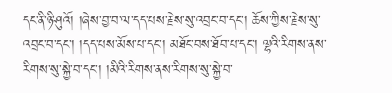དང་ནི་ཉི་ཤུའོ། །ཞེས་བྱ་བ་ལ་དད་པས་རྗེས་སུ་འབྲང་བ་དང་། ཆོས་ཀྱིས་རྗེས་སུ་འབྲང་བ་དང་། །དད་པས་མོས་པ་དང་། མཐོང་བས་ཐོབ་པ་དང་། ལྷའི་རིགས་ནས་རིགས་སུ་སྐྱེ་བ་དང་། །མིའི་རིགས་ནས་རིགས་སུ་སྐྱེ་བ་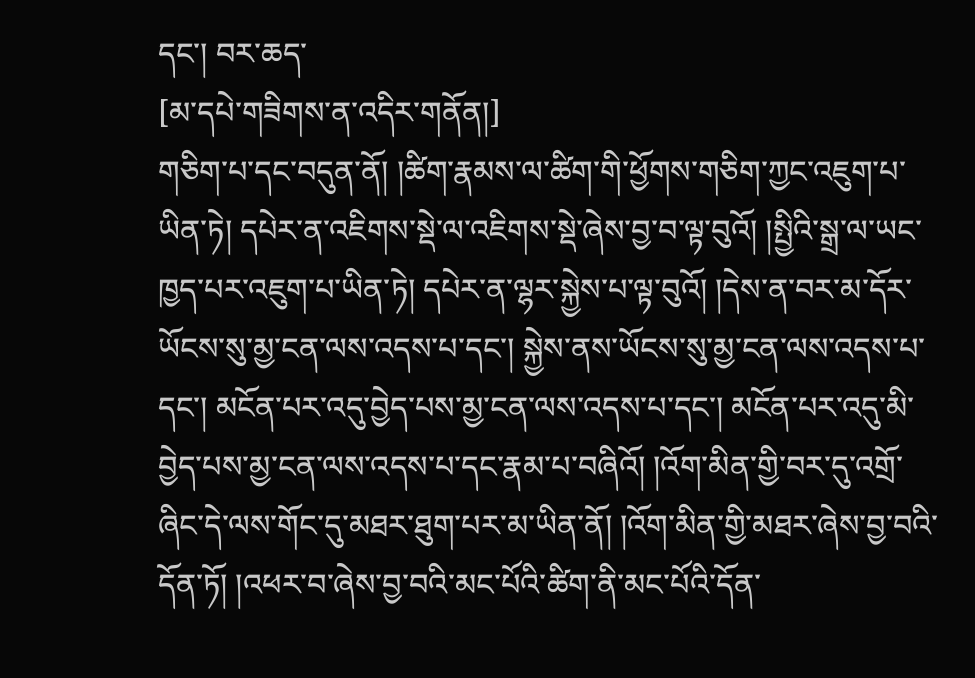དང་། བར་ཆད་
[མ་དཔེ་གཟིགས་ན་འདིར་གནོན།]
གཅིག་པ་དང་བདུན་ནོ། །ཚིག་རྣམས་ལ་ཚིག་གི་ཕྱོགས་གཅིག་ཀྱང་འཇུག་པ་ཡིན་ཏེ། དཔེར་ན་འཇིགས་སྡེ་ལ་འཇིགས་སྡེ་ཞེས་བྱ་བ་ལྟ་བུའོ། །སྤྱིའི་སྒྲ་ལ་ཡང་ཁྱད་པར་འཇུག་པ་ཡིན་ཏེ། དཔེར་ན་ལྷར་སྐྱེས་པ་ལྟ་བུའོ། །དེས་ན་བར་མ་དོར་ཡོངས་སུ་མྱ་ངན་ལས་འདས་པ་དང་། སྐྱེས་ནས་ཡོངས་སུ་མྱ་ངན་ལས་འདས་པ་དང་། མངོན་པར་འདུ་བྱེད་པས་མྱ་ངན་ལས་འདས་པ་དང་། མངོན་པར་འདུ་མི་བྱེད་པས་མྱ་ངན་ལས་འདས་པ་དང་རྣམ་པ་བཞིའོ། །འོག་མིན་གྱི་བར་དུ་འགྲོ་ཞིང་དེ་ལས་གོང་དུ་མཐར་ཐུག་པར་མ་ཡིན་ནོ། །འོག་མིན་གྱི་མཐར་ཞེས་བྱ་བའི་དོན་ཏོ། །འཕར་བ་ཞེས་བྱ་བའི་མང་པོའི་ཚིག་ནི་མང་པོའི་དོན་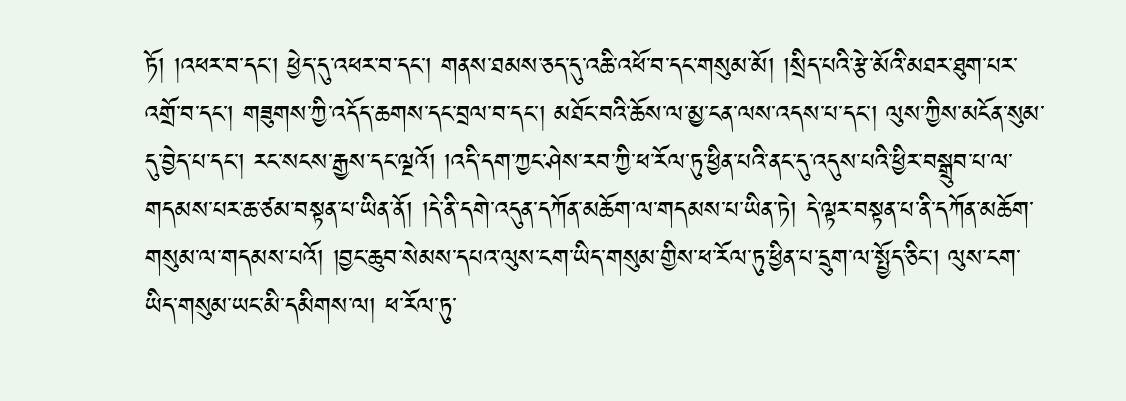ཏོ། །འཕར་བ་དང་། ཕྱེད་དུ་འཕར་བ་དང་། གནས་ཐམས་ཅད་དུ་འཆི་འཕོ་བ་དང་གསུམ་མོ། །སྲིད་པའི་རྩེ་མོའི་མཐར་ཐུག་པར་འགྲོ་བ་དང་། གཟུགས་ཀྱི་འདོད་ཆགས་དང་བྲལ་བ་དང་། མཐོང་བའི་ཆོས་ལ་མྱ་ངན་ལས་འདས་པ་དང་། ལུས་ཀྱིས་མངོན་སུམ་དུ་བྱེད་པ་དང་། རང་སངས་རྒྱས་དང་ལྔའོ། །འདི་དག་ཀྱང་ཤེས་རབ་ཀྱི་ཕ་རོལ་ཏུ་ཕྱིན་པའི་ནང་དུ་འདུས་པའི་ཕྱིར་བསྒྲུབ་པ་ལ་གདམས་པར་ཆ་ཙམ་བསྟན་པ་ཡིན་ནོ། །དེ་ནི་དགེ་འདུན་དཀོན་མཆོག་ལ་གདམས་པ་ཡིན་ཏེ། དེ་ལྟར་བསྟན་པ་ནི་དཀོན་མཆོག་གསུམ་ལ་གདམས་པའོ། །བྱང་ཆུབ་སེམས་དཔའ་ལུས་ངག་ཡིད་གསུམ་གྱིས་ཕ་རོལ་ཏུ་ཕྱིན་པ་དྲུག་ལ་སྤྱོད་ཅིང་། ལུས་ངག་ཡིད་གསུམ་ཡང་མི་དམིགས་ལ། ཕ་རོལ་ཏུ་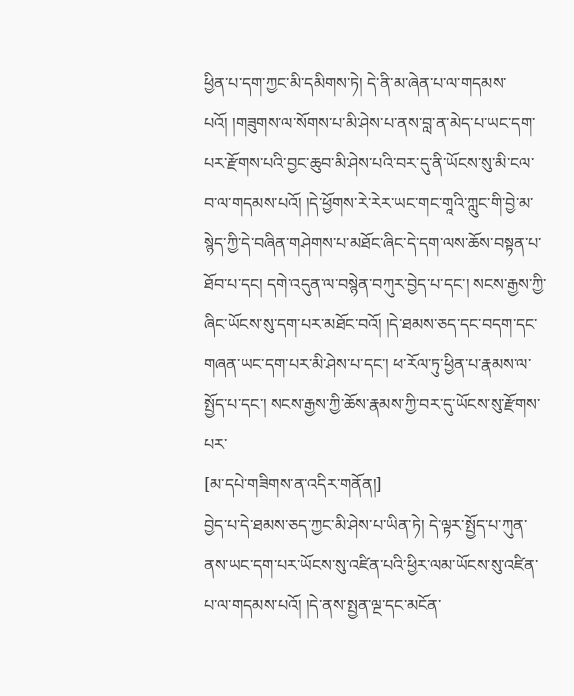ཕྱིན་པ་དག་ཀྱང་མི་དམིགས་ཏེ། དེ་ནི་མ་ཞེན་པ་ལ་གདམས་པའོ། །གཟུགས་ལ་སོགས་པ་མི་ཤེས་པ་ནས་བླ་ན་མེད་པ་ཡང་དག་པར་རྫོགས་པའི་བྱང་ཆུབ་མི་ཤེས་པའི་བར་དུ་ནི་ཡོངས་སུ་མི་ངལ་བ་ལ་གདམས་པའོ། །དེ་ཕྱོགས་རེ་རེར་ཡང་གང་གཱའི་ཀླུང་གི་བྱེ་མ་སྙེད་ཀྱི་དེ་བཞིན་གཤེགས་པ་མཐོང་ཞིང་དེ་དག་ལས་ཆོས་བསྟན་པ་ཐོབ་པ་དང། དགེ་འདུན་ལ་བསྙེན་བཀུར་བྱེད་པ་དང་། སངས་རྒྱས་ཀྱི་ཞིང་ཡོངས་སུ་དག་པར་མཐོང་བའོ། །དེ་ཐམས་ཅད་དང་བདག་དང་གཞན་ཡང་དག་པར་མི་ཤེས་པ་དང་། ཕ་རོལ་ཏུ་ཕྱིན་པ་རྣམས་ལ་སྤྱོད་པ་དང་། སངས་རྒྱས་ཀྱི་ཆོས་རྣམས་ཀྱི་བར་དུ་ཡོངས་སུ་རྫོགས་པར་
[མ་དཔེ་གཟིགས་ན་འདིར་གནོན།]
བྱེད་པ་དེ་ཐམས་ཅད་ཀྱང་མི་ཤེས་པ་ཡིན་ཏེ། དེ་ལྟར་སྤྱོད་པ་ཀུན་ནས་ཡང་དག་པར་ཡོངས་སུ་འཛིན་པའི་ཕྱིར་ལམ་ཡོངས་སུ་འཛིན་པ་ལ་གདམས་པའོ། །དེ་ནས་སྤྱན་ལྔ་དང་མངོན་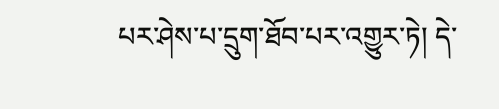པར་ཤེས་པ་དྲུག་ཐོབ་པར་འགྱུར་ཏེ། དེ་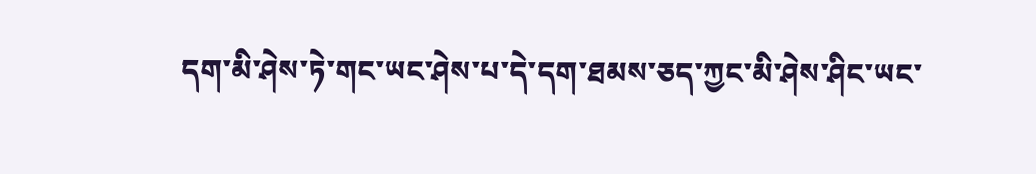དག་མི་ཤེས་ཏེ་གང་ཡང་ཤེས་པ་དེ་དག་ཐམས་ཅད་ཀྱང་མི་ཤེས་ཤིང་ཡང་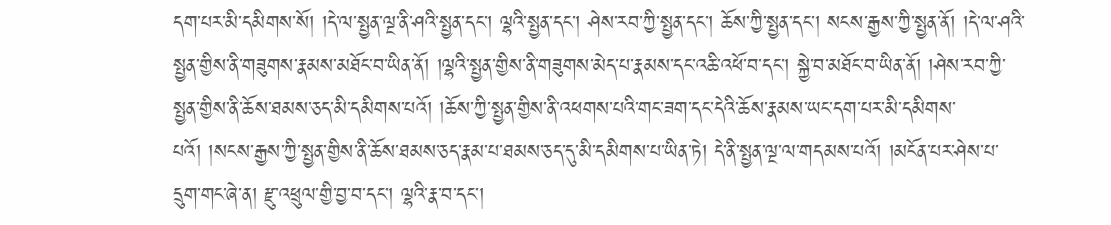དག་པར་མི་དམིགས་སོ། །དེ་ལ་སྤྱན་ལྔ་ནི་ཤའི་སྤྱན་དང་། ལྷའི་སྤྱན་དང་། ཤེས་རབ་ཀྱི་སྤྱན་དང་། ཆོས་ཀྱི་སྤྱན་དང་། སངས་རྒྱས་ཀྱི་སྤྱན་ནོ། །དེ་ལ་ཤའི་སྤྱན་གྱིས་ནི་གཟུགས་རྣམས་མཐོང་བ་ཡིན་ནོ། །ལྷའི་སྤྱན་གྱིས་ནི་གཟུགས་མེད་པ་རྣམས་དང་འཆི་འཕོ་བ་དང་། སྐྱེ་བ་མཐོང་བ་ཡིན་ནོ། །ཤེས་རབ་ཀྱི་སྤྱན་གྱིས་ནི་ཆོས་ཐམས་ཅད་མི་དམིགས་པའོ། །ཆོས་ཀྱི་སྤྱན་གྱིས་ནི་འཕགས་པའི་གང་ཟག་དང་དེའི་ཆོས་རྣམས་ཡང་དག་པར་མི་དམིགས་པའོ། །སངས་རྒྱས་ཀྱི་སྤྱན་གྱིས་ནི་ཆོས་ཐམས་ཅད་རྣམ་པ་ཐམས་ཅད་དུ་མི་དམིགས་པ་ཡིན་ཏེ། དེ་ནི་སྤྱན་ལྔ་ལ་གདམས་པའོ། །མངོན་པར་ཤེས་པ་དྲུག་གང་ཞེ་ན། རྫུ་འཕྲུལ་གྱི་བྱ་བ་དང་། ལྷའི་རྣ་བ་དང་།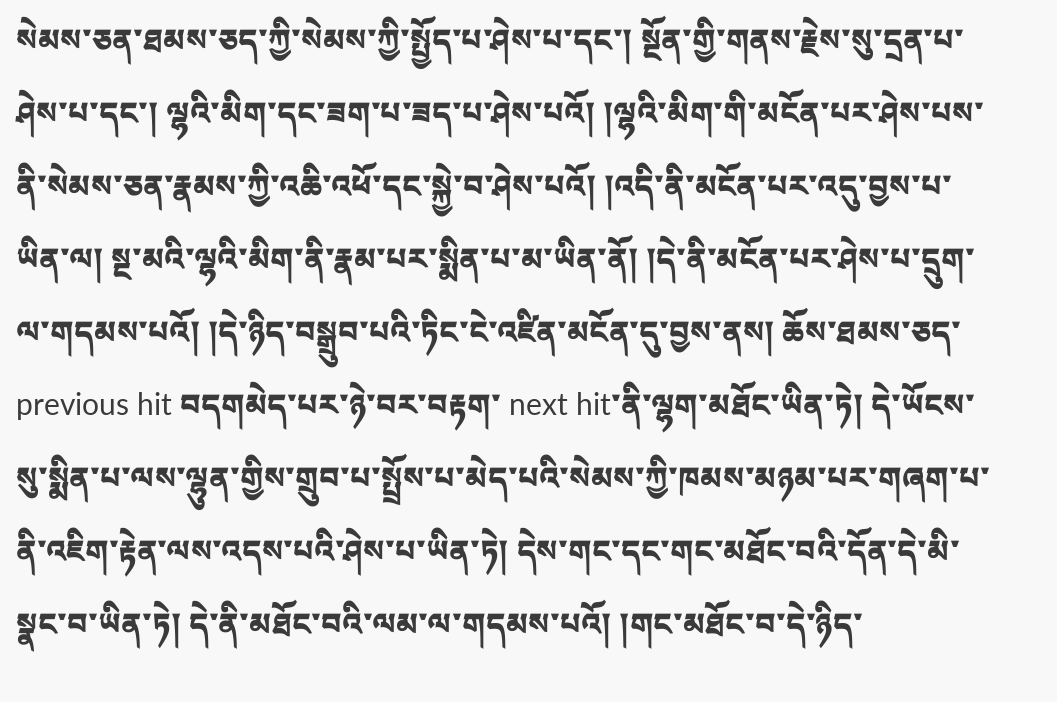སེམས་ཅན་ཐམས་ཅད་ཀྱི་སེམས་ཀྱི་སྤྱོད་པ་ཤེས་པ་དང་། སྔོན་གྱི་གནས་རྗེས་སུ་དྲན་པ་ཤེས་པ་དང་། ལྷའི་མིག་དང་ཟག་པ་ཟད་པ་ཤེས་པའོ། །ལྷའི་མིག་གི་མངོན་པར་ཤེས་པས་ནི་སེམས་ཅན་རྣམས་ཀྱི་འཆི་འཕོ་དང་སྐྱེ་བ་ཤེས་པའོ། །འདི་ནི་མངོན་པར་འདུ་བྱས་པ་ཡིན་ལ། སྔ་མའི་ལྷའི་མིག་ནི་རྣམ་པར་སྨིན་པ་མ་ཡིན་ནོ། །དེ་ནི་མངོན་པར་ཤེས་པ་དྲུག་ལ་གདམས་པའོ། །དེ་ཉིད་བསྒྲུབ་པའི་ཏིང་ངེ་འཛིན་མངོན་དུ་བྱས་ནས། ཆོས་ཐམས་ཅད་previous hit བདགམེད་པར་ཉེ་བར་བརྟག་ next hit་ནི་ལྷག་མཐོང་ཡིན་ཏེ། དེ་ཡོངས་སུ་སྨིན་པ་ལས་ལྷུན་གྱིས་གྲུབ་པ་སྤྲོས་པ་མེད་པའི་སེམས་ཀྱི་ཁམས་མཉམ་པར་གཞག་པ་ནི་འཇིག་རྟེན་ལས་འདས་པའི་ཤེས་པ་ཡིན་ཏེ། དེས་གང་དང་གང་མཐོང་བའི་དོན་དེ་མི་སྣང་བ་ཡིན་ཏེ། དེ་ནི་མཐོང་བའི་ལམ་ལ་གདམས་པའོ། །གང་མཐོང་བ་དེ་ཉིད་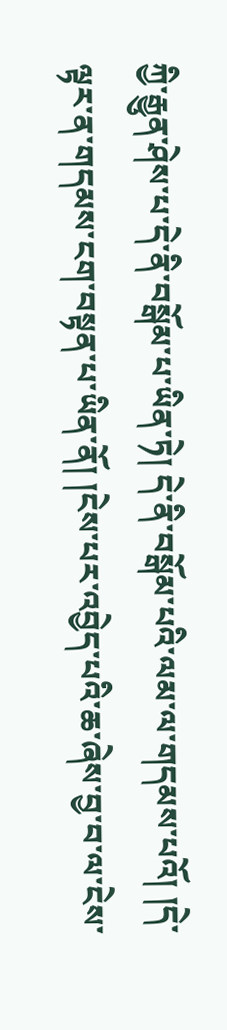ཀྱི་རྒྱུན་ཤེས་པ་དེ་ནི་བསྒོམ་པ་ཡིན་ཏེ། དེ་ནི་བསྒོམ་པའི་ལམ་ལ་གདམས་པའོ། །དེ་ལྟར་ན་གདམས་ངག་བསྟན་པ་ཡིན་ནོ། །ངེས་པར་འབྱེད་པའི་ཆ་ཞེས་བྱ་བ་ལ་ངེས་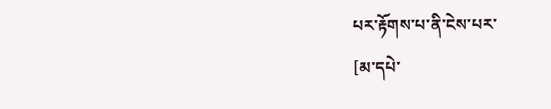པར་རྟོགས་པ་ནི་ངེས་པར་
[མ་དཔེ་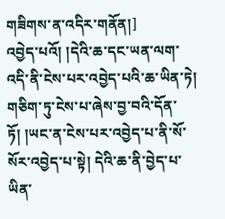གཟིགས་ན་འདིར་གནོན།]
འབྱེད་པའོ། །དེའི་ཆ་དང་ཡན་ལག་འདི་ནི་ངེས་པར་འབྱེད་པའི་ཆ་ཡིན་ཏེ། གཅིག་ཏུ་ངེས་པ་ཞེས་བྱ་བའི་དོན་ཏོ། །ཡང་ན་ངེས་པར་འབྱེད་པ་ནི་སོ་སོར་འབྱེད་པ་སྟེ། དེའི་ཆ་ནི་བྱེད་པ་ཡིན་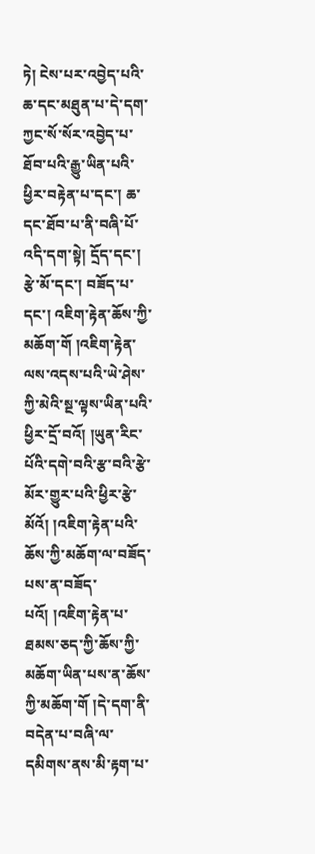ཏེ། ངེས་པར་འབྱེད་པའི་ཆ་དང་མཐུན་པ་དེ་དག་ཀྱང་སོ་སོར་འབྱེད་པ་ཐོབ་པའི་རྒྱུ་ཡིན་པའི་ཕྱིར་བརྟེན་པ་དང་། ཆ་དང་ཐོབ་པ་ནི་བཞི་པོ་འདི་དག་སྟེ། དྲོད་དང་། རྩེ་མོ་དང་། བཟོད་པ་དང་། འཇིག་རྟེན་ཆོས་ཀྱི་མཆོག་གོ །འཇིག་རྟེན་ལས་འདས་པའི་ཡེ་ཤེས་ཀྱི་མེའི་སྔ་ལྟས་ཡིན་པའི་ཕྱིར་དྲོ་བའོ། །ཡུན་རིང་པོའི་དགེ་བའི་རྩ་བའི་རྩེ་མོར་གྱུར་པའི་ཕྱིར་རྩེ་མོའོ། །འཇིག་རྟེན་པའི་ཆོས་ཀྱི་མཆོག་ལ་བཟོད་པས་ན་བཟོད་པའོ། །འཇིག་རྟེན་པ་ཐམས་ཅད་ཀྱི་ཆོས་ཀྱི་མཆོག་ཡིན་པས་ན་ཆོས་ཀྱི་མཆོག་གོ །དེ་དག་ནི་བདེན་པ་བཞི་ལ་དམིགས་ནས་མི་རྟག་པ་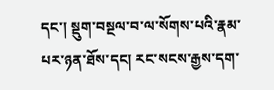དང་། སྡུག་བསྔལ་བ་ལ་སོགས་པའི་རྣམ་པར་ཉན་ཐོས་དང། རང་སངས་རྒྱས་དག་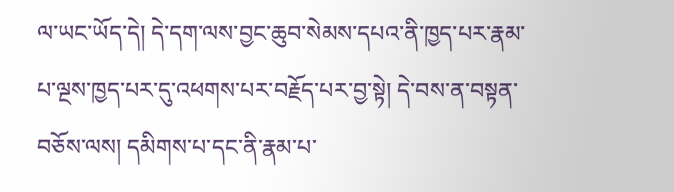ལ་ཡང་ཡོད་དེ། དེ་དག་ལས་བྱང་ཆུབ་སེམས་དཔའ་ནི་ཁྱད་པར་རྣམ་པ་ལྔས་ཁྱད་པར་དུ་འཕགས་པར་བརྗོད་པར་བྱ་སྟེ། དེ་བས་ན་བསྟན་བཅོས་ལས། དམིགས་པ་དང་ནི་རྣམ་པ་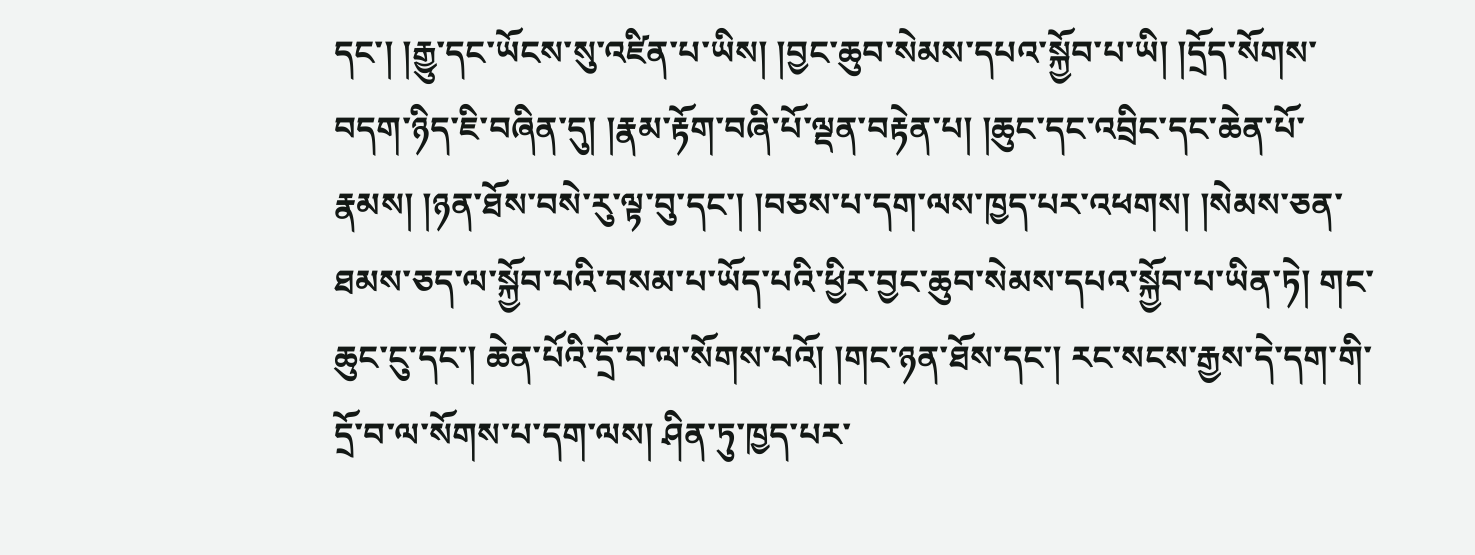དང་། །རྒྱུ་དང་ཡོངས་སུ་འཛིན་པ་ཡིས། །བྱང་ཆུབ་སེམས་དཔའ་སྐྱོབ་པ་ཡི། །དྲོད་སོགས་བདག་ཉིད་ཇི་བཞིན་དུ། །རྣམ་རྟོག་བཞི་པོ་ལྡན་བརྟེན་པ། །ཆུང་དང་འབྲིང་དང་ཆེན་པོ་རྣམས། །ཉན་ཐོས་བསེ་རུ་ལྟ་བུ་དང་། །བཅས་པ་དག་ལས་ཁྱད་པར་འཕགས། །སེམས་ཅན་ཐམས་ཅད་ལ་སྐྱོབ་པའི་བསམ་པ་ཡོད་པའི་ཕྱིར་བྱང་ཆུབ་སེམས་དཔའ་སྐྱོབ་པ་ཡིན་ཏེ། གང་ཆུང་ངུ་དང་། ཆེན་པོའི་དྲོ་བ་ལ་སོགས་པའོ། །གང་ཉན་ཐོས་དང་། རང་སངས་རྒྱས་དེ་དག་གི་དྲོ་བ་ལ་སོགས་པ་དག་ལས། ཤིན་ཏུ་ཁྱད་པར་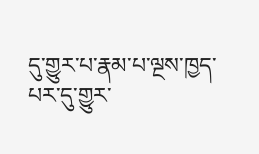དུ་གྱུར་པ་རྣམ་པ་ལྔས་ཁྱད་པར་དུ་གྱུར་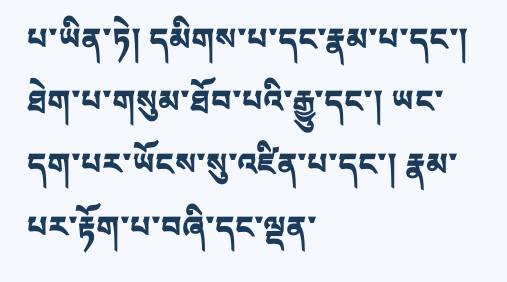པ་ཡིན་ཏེ། དམིགས་པ་དང་རྣམ་པ་དང་། ཐེག་པ་གསུམ་ཐོབ་པའི་རྒྱུ་དང་། ཡང་དག་པར་ཡོངས་སུ་འཛིན་པ་དང་། རྣམ་པར་རྟོག་པ་བཞི་དང་ལྡན་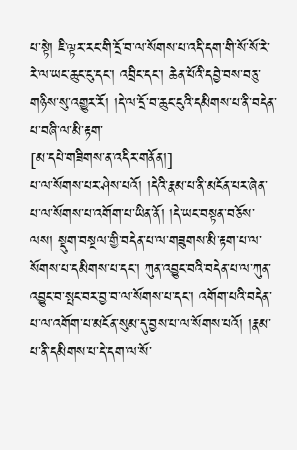པ་སྟེ། ཇི་ལྟར་རང་གི་དྲོ་བ་ལ་སོགས་པ་འདི་དག་གི་སོ་སོ་རེ་རེ་ལ་ཡང་ཆུང་ངུ་དང་། འབྲིང་དང་། ཆེན་པོའི་དབྱེ་བས་བཅུ་གཉིས་སུ་འགྱུར་རོ། །དེ་ལ་དྲོ་བ་ཆུང་ངུའི་དམིགས་པ་ནི་བདེན་པ་བཞི་ལ་མི་རྟག་
[མ་དཔེ་གཟིགས་ན་འདིར་གནོན།]
པ་ལ་སོགས་པར་ཤེས་པའོ། །དེའི་རྣམ་པ་ནི་མངོན་པར་ཞེན་པ་ལ་སོགས་པ་འགོག་པ་ཡིན་ནོ། །དེ་ཡང་བསྟན་བཅོས་ལས། སྡུག་བསྔལ་གྱི་བདེན་པ་ལ་གཟུགས་མི་རྟག་པ་ལ་སོགས་པ་དམིགས་པ་དང་། ཀུན་འབྱུང་བའི་བདེན་པ་ལ་ཀུན་འབྱུང་བ་སྤང་བར་བྱ་བ་ལ་སོགས་པ་དང་། འགོག་པའི་བདེན་པ་ལ་འགོག་པ་མངོན་སུམ་དུ་བྱས་པ་ལ་སོགས་པའོ། །རྣམ་པ་ནི་དམིགས་པ་དེ་དག་ལ་སོ་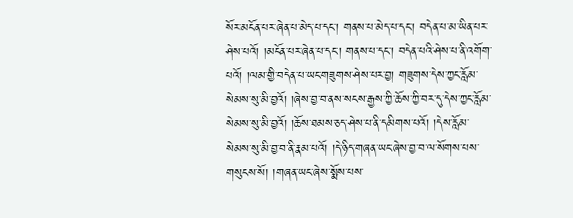སོར་མངོན་པར་ཞེན་པ་མེད་པ་དང་། གནས་པ་མེད་པ་དང་། བདེན་པ་མ་ཡིན་པར་ཤེས་པའོ། །མངོན་པར་ཞེན་པ་དང་། གནས་པ་དང་། བདེན་པའི་ཤེས་པ་ནི་འགོག་པའོ། །ལམ་གྱི་བདེན་པ་ཡང་གཟུགས་ཤེས་པར་བྱ། གཟུགས་དེས་ཀྱང་རློམ་སེམས་སུ་མི་བྱའོ། །ཞེས་བྱ་བ་ནས་སངས་རྒྱས་ཀྱི་ཆོས་ཀྱི་བར་དུ་དེས་ཀྱང་རློམ་སེམས་སུ་མི་བྱའོ། །ཆོས་ཐམས་ཅད་ཤེས་པ་ནི་དམིགས་པའོ། །དེས་རློམ་སེམས་སུ་མི་བྱ་བ་ནི་རྣམ་པའོ། །དེ་ཉིད་གཞན་ཡང་ཞེས་བྱ་བ་ལ་སོགས་པས་གསུངས་སོ། །གཞན་ཡང་ཞེས་སྨོས་པས་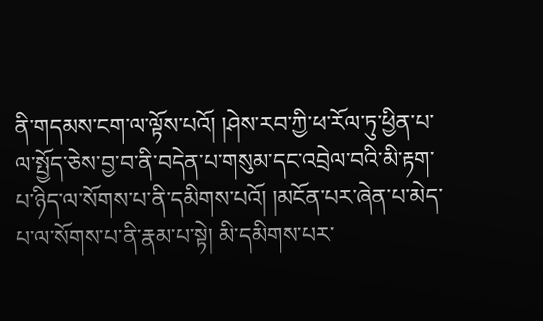ནི་གདམས་ངག་ལ་ལྟོས་པའོ། །ཤེས་རབ་ཀྱི་ཕ་རོལ་ཏུ་ཕྱིན་པ་ལ་སྤྱོད་ཅེས་བྱ་བ་ནི་བདེན་པ་གསུམ་དང་འབྲེལ་བའི་མི་རྟག་པ་ཉིད་ལ་སོགས་པ་ནི་དམིགས་པའོ། །མངོན་པར་ཞེན་པ་མེད་པ་ལ་སོགས་པ་ནི་རྣམ་པ་སྟེ། མི་དམིགས་པར་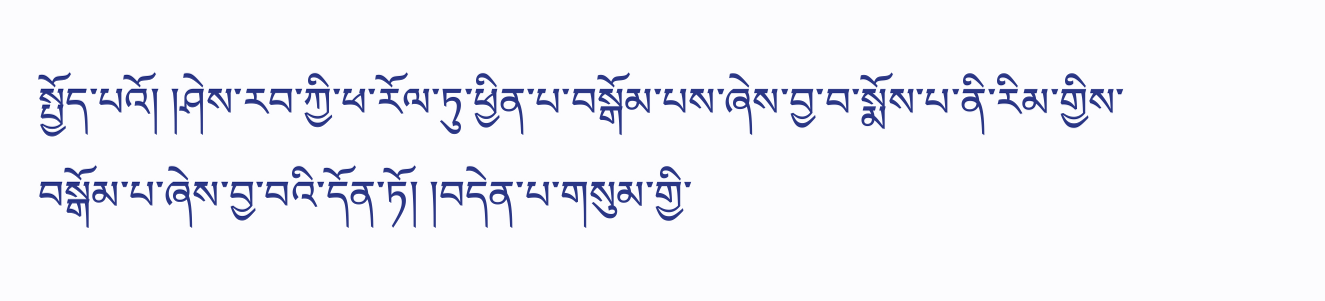སྤྱོད་པའོ། །ཤེས་རབ་ཀྱི་ཕ་རོལ་ཏུ་ཕྱིན་པ་བསྒོམ་པས་ཞེས་བྱ་བ་སྨོས་པ་ནི་རིམ་གྱིས་བསྒོམ་པ་ཞེས་བྱ་བའི་དོན་ཏོ། །བདེན་པ་གསུམ་གྱི་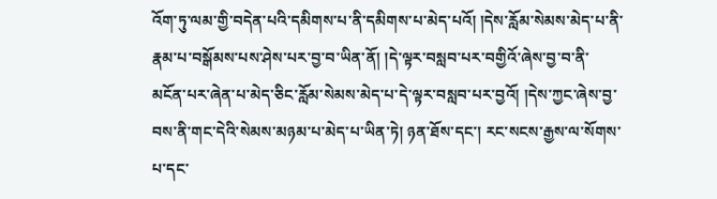འོག་ཏུ་ལམ་གྱི་བདེན་པའི་དམིགས་པ་ནི་དམིགས་པ་མེད་པའོ། །དེས་རློམ་སེམས་མེད་པ་ནི་རྣམ་པ་བསྒོམས་པས་ཤེས་པར་བྱ་བ་ཡིན་ནོ། །དེ་ལྟར་བསླབ་པར་བགྱིའོ་ཞེས་བྱ་བ་ནི་མངོན་པར་ཞེན་པ་མེད་ཅིང་རློམ་སེམས་མེད་པ་དེ་ལྟར་བསླབ་པར་བྱའོ། །དེས་ཀྱང་ཞེས་བྱ་བས་ནི་གང་དེའི་སེམས་མཉམ་པ་མེད་པ་ཡིན་ཏེ། ཉན་ཐོས་དང་། རང་སངས་རྒྱས་ལ་སོགས་པ་དང་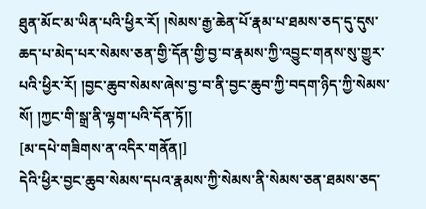ཐུན་མོང་མ་ཡིན་པའི་ཕྱིར་རོ། །སེམས་རྒྱ་ཆེན་པོ་རྣམ་པ་ཐམས་ཅད་དུ་དུས་ཆད་པ་མེད་པར་སེམས་ཅན་གྱི་དོན་གྱི་བྱ་བ་རྣམས་ཀྱི་འབྱུང་གནས་སུ་གྱུར་པའི་ཕྱིར་རོ། །བྱང་ཆུབ་སེམས་ཞེས་བྱ་བ་ནི་བྱང་ཆུབ་ཀྱི་བདག་ཉིད་ཀྱི་སེམས་སོ། །ཀྱང་གི་སྒྲ་ནི་ལྷག་པའི་དོན་ཏོ།།
[མ་དཔེ་གཟིགས་ན་འདིར་གནོན།]
དེའི་ཕྱིར་བྱང་ཆུབ་སེམས་དཔའ་རྣམས་ཀྱི་སེམས་ནི་སེམས་ཅན་ཐམས་ཅད་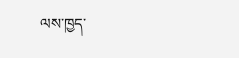ལས་ཁྱད་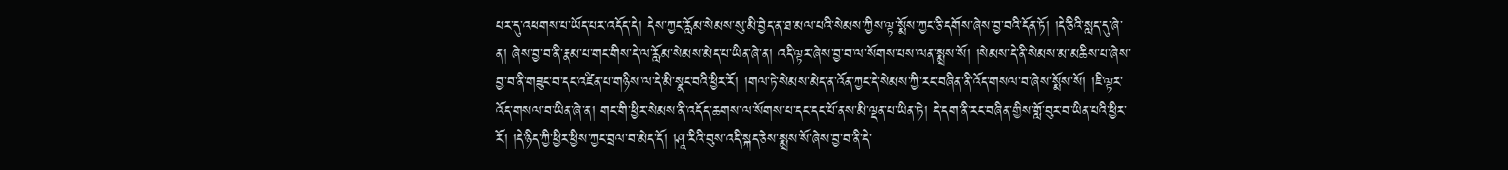པར་དུ་འཕགས་པ་ཡོད་པར་འདོད་དེ། དེས་ཀྱང་རློམ་སེམས་སུ་མི་བྱེད་ན་ཐ་མལ་པའི་སེམས་ཀྱིས་ལྟ་སྨོས་ཀྱང་ཅི་དགོས་ཞེས་བྱ་བའི་དོན་ཏོ། །དེ་ཅིའི་སླད་དུ་ཞེ་ན། ཞེས་བྱ་བ་ནི་རྣམ་པ་གང་གིས་དེ་ལ་རློམ་སེམས་མེད་པ་ཡིན་ཞེ་ན། འདི་ལྟར་ཞེས་བྱ་བ་ལ་སོགས་པས་ལན་སྨྲས་སོ། །སེམས་དེ་ནི་སེམས་མ་མཆིས་པ་ཞེས་བྱ་བ་ནི་གཟུང་བ་དང་འཛིན་པ་གཉིས་ལ་དེ་མི་སྣང་བའི་ཕྱིར་རོ། །གལ་ཏེ་སེམས་མེད་ན་འོན་ཀྱང་དེ་སེམས་ཀྱི་རང་བཞིན་ནི་འོད་གསལ་བ་ཞེས་སྨོས་སོ། །ཇི་ལྟར་འོད་གསལ་བ་ཡིན་ཞེ་ན། གང་གི་ཕྱིར་སེམས་ནི་འདོད་ཆགས་ལ་སོགས་པ་དང་དང་པོ་ནས་མི་ལྡན་པ་ཡིན་ཏེ། དེ་དག་ནི་རང་བཞིན་གྱིས་གློ་བུར་བ་ཡིན་པའི་ཕྱིར་རོ། །དེ་ཉིད་ཀྱི་ཕྱིར་ཕྱིས་ཀྱང་བྲལ་བ་མེད་དོ། །ཤཱ་རིའི་བུས་འདི་སྐད་ཅེས་སྨྲས་སོ་ཞེས་བྱ་བ་ནི་དེ་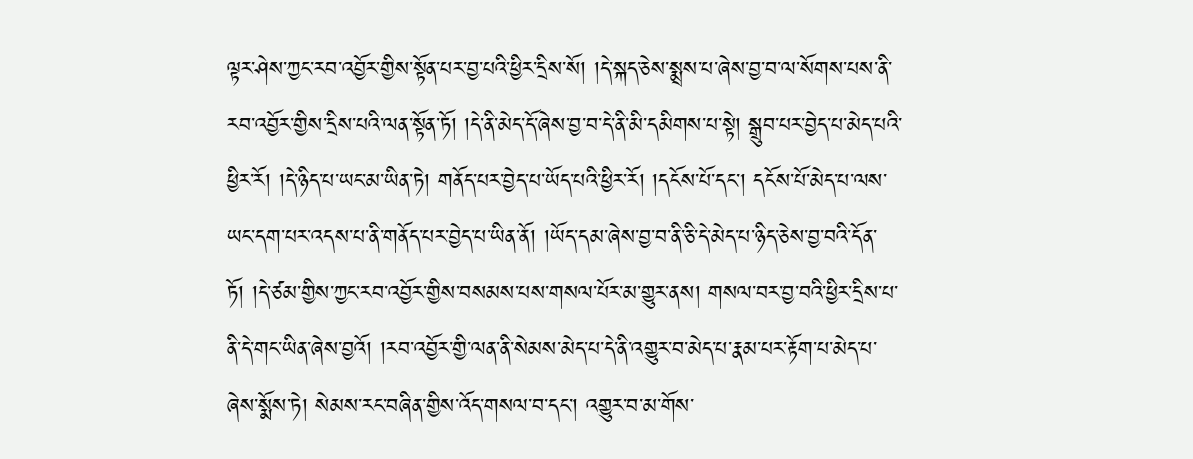ལྟར་ཤེས་ཀྱང་རབ་འབྱོར་གྱིས་སྟོན་པར་བྱ་པའི་ཕྱིར་དྲིས་སོ། །དེ་སྐད་ཅེས་སྨྲས་པ་ཞེས་བྱ་བ་ལ་སོགས་པས་ནི་རབ་འབྱོར་གྱིས་དྲིས་པའི་ལན་སྟོན་ཏོ། །དེ་ནི་མེད་དོ་ཞེས་བྱ་བ་དེ་ནི་མི་དམིགས་པ་སྟེ། སྒྲུབ་པར་བྱེད་པ་མེད་པའི་ཕྱིར་རོ། །དེ་ཉིད་པ་ཡང་མ་ཡིན་ཏེ། གནོད་པར་བྱེད་པ་ཡོད་པའི་ཕྱིར་རོ། །དངོས་པོ་དང་། དངོས་པོ་མེད་པ་ལས་ཡང་དག་པར་འདས་པ་ནི་གནོད་པར་བྱེད་པ་ཡིན་ནོ། །ཡོད་དམ་ཞེས་བྱ་བ་ནི་ཅི་དེ་མེད་པ་ཉིད་ཅེས་བྱ་བའི་དོན་ཏོ། །དེ་ཙམ་གྱིས་ཀྱང་རབ་འབྱོར་གྱིས་བསམས་པས་གསལ་པོར་མ་གྱུར་ནས། གསལ་བར་བྱ་བའི་ཕྱིར་དྲིས་པ་ནི་དེ་གང་ཡིན་ཞེས་བྱའོ། །རབ་འབྱོར་གྱི་ལན་ནི་སེམས་མེད་པ་དེ་ནི་འགྱུར་བ་མེད་པ་རྣམ་པར་རྟོག་པ་མེད་པ་ཞེས་སྨོས་ཏེ། སེམས་རང་བཞིན་གྱིས་འོད་གསལ་བ་དང་། འགྱུར་བ་མ་གོས་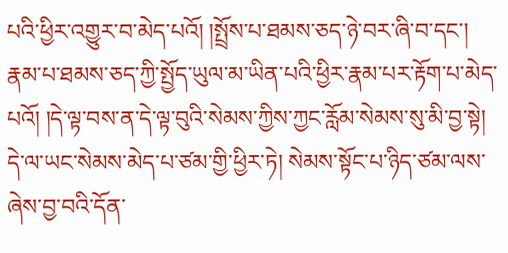པའི་ཕྱིར་འགྱུར་བ་མེད་པའོ། །སྤྲོས་པ་ཐམས་ཅད་ཉེ་བར་ཞི་བ་དང་། རྣམ་པ་ཐམས་ཅད་ཀྱི་སྤྱོད་ཡུལ་མ་ཡིན་པའི་ཕྱིར་རྣམ་པར་རྟོག་པ་མེད་པའོ། །དེ་ལྟ་བས་ན་དེ་ལྟ་བུའི་སེམས་ཀྱིས་ཀྱང་རློམ་སེམས་སུ་མི་བྱ་སྟེ། དེ་ལ་ཡང་སེམས་མེད་པ་ཙམ་གྱི་ཕྱིར་ཏེ། སེམས་སྟོང་པ་ཉིད་ཙམ་ལས་ཞེས་བྱ་བའི་དོན་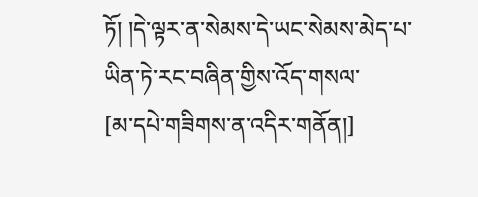ཏོ། །དེ་ལྟར་ན་སེམས་དེ་ཡང་སེམས་མེད་པ་ཡིན་ཏེ་རང་བཞིན་གྱིས་འོད་གསལ་
[མ་དཔེ་གཟིགས་ན་འདིར་གནོན།]